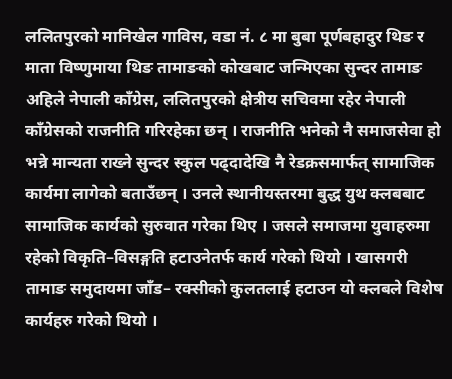ललितपुरको मानिखेल गाविस, वडा नं. ८ मा बुबा पूर्णबहादुर थिङ र माता विष्णुमाया थिङ तामाङको कोखबाट जन्मिएका सुन्दर तामाङ अहिले नेपाली काँग्रेस, ललितपुरको क्षेत्रीय सचिवमा रहेर नेपाली काँग्रेसको राजनीति गरिरहेका छन् । राजनीति भनेको नै समाजसेवा हो भन्ने मान्यता राख्ने सुन्दर स्कुल पढ्दादेखि नै रेडक्रसमार्फत् सामाजिक कार्यमा लागेको बताउँछन् । उनले स्थानीयस्तरमा बुद्ध युथ क्लबबाट सामाजिक कार्यको सुरुवात गरेका थिए । जसले समाजमा युवाहरुमा रहेको विकृति–विसङ्गति हटाउनेतर्फ कार्य गरेको थियो । खासगरी तामाङ समुदायमा जाँड– रक्सीको कुलतलाई हटाउन यो क्लबले विशेष कार्यहरु गरेको थियो ।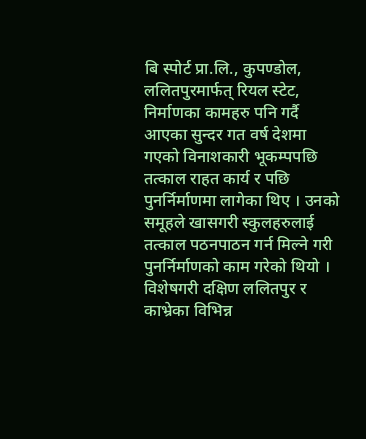बि स्पोर्ट प्रा.लि., कुपण्डोल, ललितपुरमार्फत् रियल स्टेट, निर्माणका कामहरु पनि गर्दै आएका सुन्दर गत वर्ष देशमा गएको विनाशकारी भूकम्पपछि तत्काल राहत कार्य र पछि पुनर्निर्माणमा लागेका थिए । उनको समूहले खासगरी स्कुलहरुलाई तत्काल पठनपाठन गर्न मिल्ने गरी पुनर्निर्माणको काम गरेको थियो । विशेषगरी दक्षिण ललितपुर र काभ्रेका विभिन्न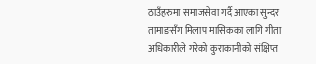ठाउँहरुमा समाजसेवा गर्दै आएका सुन्दर तामाङसँग मिलाप मासिकका लागि गीता अधिकारीले गरेको कुराकानीको संक्षिप्त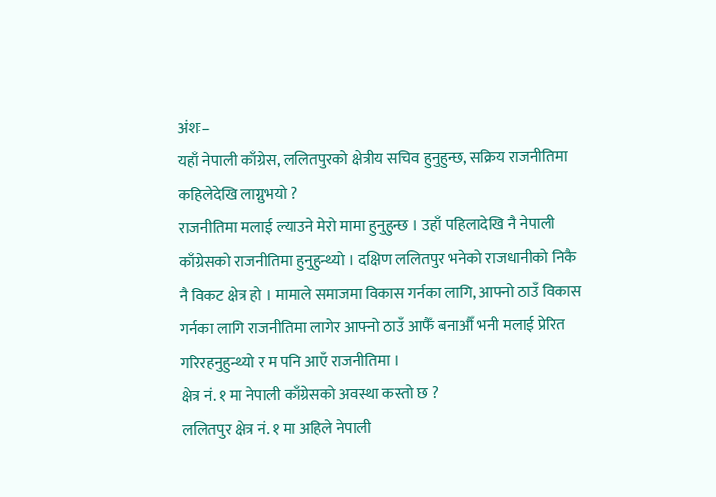अंशः–
यहाँ नेपाली काँग्रेस, ललितपुरको क्षेत्रीय सचिव हुनुहुन्छ, सक्रिय राजनीतिमा कहिलेदेखि लाग्नुभयो ?
राजनीतिमा मलाई ल्याउने मेरो मामा हुनुहुन्छ । उहाँ पहिलादेखि नै नेपाली काँग्रेसको राजनीतिमा हुनुहुन्थ्यो । दक्षिण ललितपुर भनेको राजधानीको निकै नै विकट क्षेत्र हो । मामाले समाजमा विकास गर्नका लागि, आफ्नो ठाउँ विकास गर्नका लागि राजनीतिमा लागेर आफ्नो ठाउँ आफैँ बनाऔँ भनी मलाई प्रेरित गरिरहनुहुन्थ्यो र म पनि आएँ राजनीतिमा ।
क्षेत्र नं. १ मा नेपाली काँग्रेसको अवस्था कस्तो छ ?
ललितपुर क्षेत्र नं. १ मा अहिले नेपाली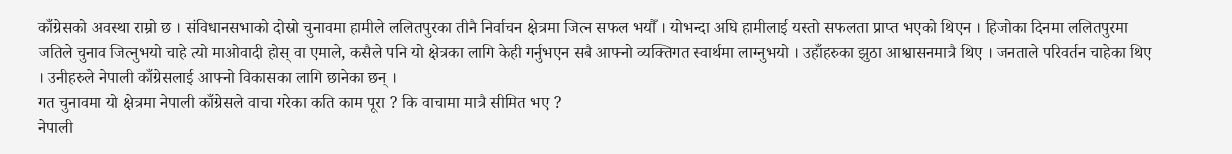काँग्रेसको अवस्था राम्रो छ । संविधानसभाको दोस्रो चुनावमा हामीले ललितपुरका तीनै निर्वाचन क्षेत्रमा जित्न सफल भयौँ । योभन्दा अघि हामीलाई यस्तो सफलता प्राप्त भएको थिएन । हिजोका दिनमा ललितपुरमा जतिले चुनाव जित्नुभयो चाहे त्यो माओवादी होस् वा एमाले, कसैले पनि यो क्षेत्रका लागि केही गर्नुभएन सबै आफ्नो व्यक्तिगत स्वार्थमा लाग्नुभयो । उहाँहरुका झुठा आश्वासनमात्रै थिए । जनताले परिवर्तन चाहेका थिए । उनीहरुले नेपाली काँग्रेसलाई आफ्नो विकासका लागि छानेका छन् ।
गत चुनावमा यो क्षेत्रमा नेपाली काँग्रेसले वाचा गरेका कति काम पूरा ? कि वाचामा मात्रै सीमित भए ?
नेपाली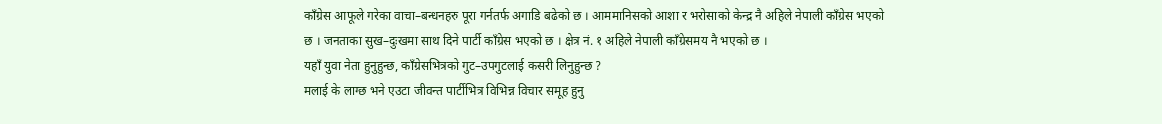काँग्रेस आफूले गरेका वाचा–बन्धनहरु पूरा गर्नतर्फ अगाडि बढेको छ । आममानिसको आशा र भरोसाको केन्द्र नै अहिले नेपाली काँग्रेस भएको छ । जनताका सुख–दुःखमा साथ दिने पार्टी काँग्रेस भएको छ । क्षेत्र नं. १ अहिले नेपाली काँग्रेसमय नै भएको छ ।
यहाँ युवा नेता हुनुहुन्छ, काँग्रेसभित्रको गुट–उपगुटलाई कसरी लिनुहुन्छ ?
मलाई के लाग्छ भने एउटा जीवन्त पार्टीभित्र विभिन्न विचार समूह हुनु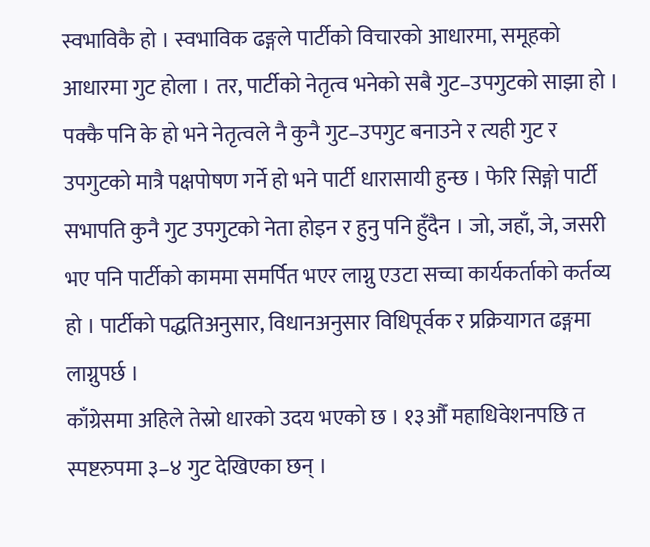स्वभाविकै हो । स्वभाविक ढङ्गले पार्टीको विचारको आधारमा, समूहको आधारमा गुट होला । तर, पार्टीको नेतृत्व भनेको सबै गुट–उपगुटको साझा हो । पक्कै पनि के हो भने नेतृत्वले नै कुनै गुट–उपगुट बनाउने र त्यही गुट र उपगुटको मात्रै पक्षपोषण गर्ने हो भने पार्टी धारासायी हुन्छ । फेरि सिङ्गो पार्टी सभापति कुनै गुट उपगुटको नेता होइन र हुनु पनि हुँदैन । जो, जहाँ, जे, जसरी भए पनि पार्टीको काममा समर्पित भएर लाग्नु एउटा सच्चा कार्यकर्ताको कर्तव्य हो । पार्टीको पद्धतिअनुसार, विधानअनुसार विधिपूर्वक र प्रक्रियागत ढङ्गमा लाग्नुपर्छ ।
काँग्रेसमा अहिले तेस्रो धारको उदय भएको छ । १३औँ महाधिवेशनपछि त स्पष्टरुपमा ३–४ गुट देखिएका छन् ।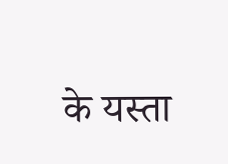के यस्ता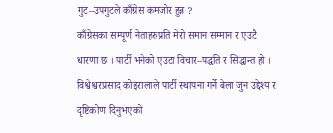गुट–उपगुटले काँग्रेस कमजोर हुन्न ?
काँग्रेसका सम्पूर्ण नेताहरुप्रति मेरो समान सम्मान र एउटै धारणा छ । पार्टी भनेको एउटा विचार–पद्धति र सिद्धान्त हो । विश्वेश्वरप्रसाद कोइरालाले पार्टी स्थापना गर्ने बेला जुन उद्देश्य र दृष्टिकोण दिनुभएको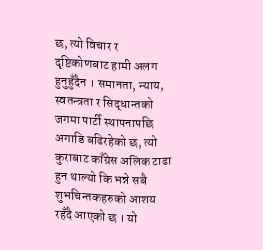छ, त्यो विचार र दृष्टिकोणबाट हामी अलग हुनुहुँदैन । समानता, न्याय, स्वतन्त्रता र सिद्धान्तको जगमा पार्टी स्थापनापछि अगाडि बढिरहेको छ, त्यो कुराबाट काँग्रेस अलिक टाढा हुन थाल्यो कि भन्ने सबै शुभचिन्तकहरुको आशय रहँदै आएको छ । यो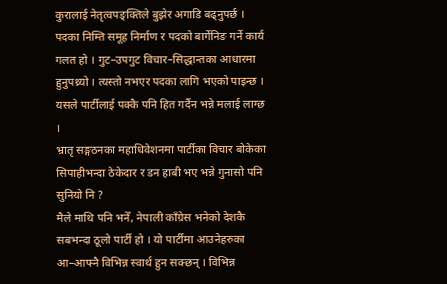कुरालाई नेतृत्वपङ्क्तिले बुझेर अगाडि बढ्नुपर्छ । पदका निम्ति समूह निर्माण र पदको बार्गेनिङ गर्ने कार्य गलत हो । गुट–उपगुट विचार–सिद्धान्तका आधारमा हुनुपथ्र्यो । त्यस्तो नभएर पदका लागि भएको पाइन्छ । यसले पार्टीलाई पक्कै पनि हित गर्दैन भन्ने मलाई लाग्छ ।
भ्रातृ सङ्गठनका महाधिवेशनमा पार्टीका विचार बोकेका सिपाहीभन्दा ठेकेदार र डन हाबी भए भन्ने गुनासो पनि सुनियो नि ?
मैले माथि पनि भनेँ, नेपाली काँग्रेस भनेको देशकै सबभन्दा ठूलो पार्टी हो । यो पार्टीमा आउनेहरुका आ–आफ्नै विभिन्न स्वार्थ हुन सक्छन् । विभिन्न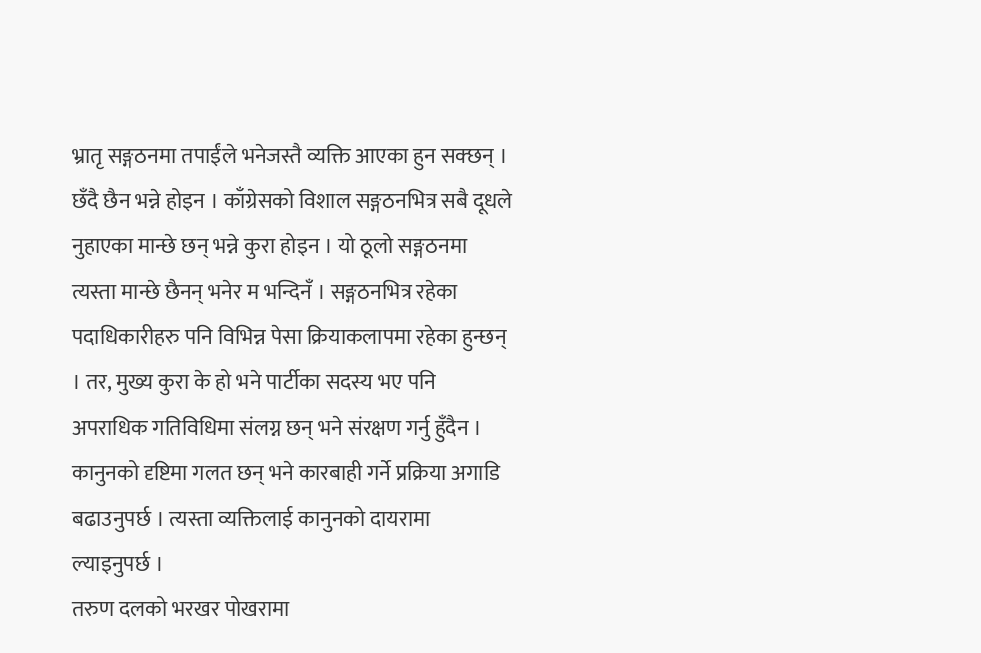भ्रातृ सङ्गठनमा तपाईंले भनेजस्तै व्यक्ति आएका हुन सक्छन् । छँदै छैन भन्ने होइन । काँग्रेसको विशाल सङ्गठनभित्र सबै दूधले नुहाएका मान्छे छन् भन्ने कुरा होइन । यो ठूलो सङ्गठनमा त्यस्ता मान्छे छैनन् भनेर म भन्दिनँ । सङ्गठनभित्र रहेका पदाधिकारीहरु पनि विभिन्न पेसा क्रियाकलापमा रहेका हुन्छन् । तर, मुख्य कुरा के हो भने पार्टीका सदस्य भए पनि अपराधिक गतिविधिमा संलग्न छन् भने संरक्षण गर्नु हुँदैन । कानुनको दृष्टिमा गलत छन् भने कारबाही गर्ने प्रक्रिया अगाडि बढाउनुपर्छ । त्यस्ता व्यक्तिलाई कानुनको दायरामा ल्याइनुपर्छ ।
तरुण दलको भरखर पोखरामा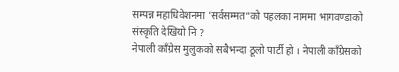सम्पन्न महाधिवेशनमा ’सर्वसम्मत“को पहलका नाममा भागवण्डाको संस्कृति देखियो नि ?
नेपाली काँग्रेस मुलुकको सबैभन्दा ठूलो पार्टी हो । नेपाली काँग्रेसको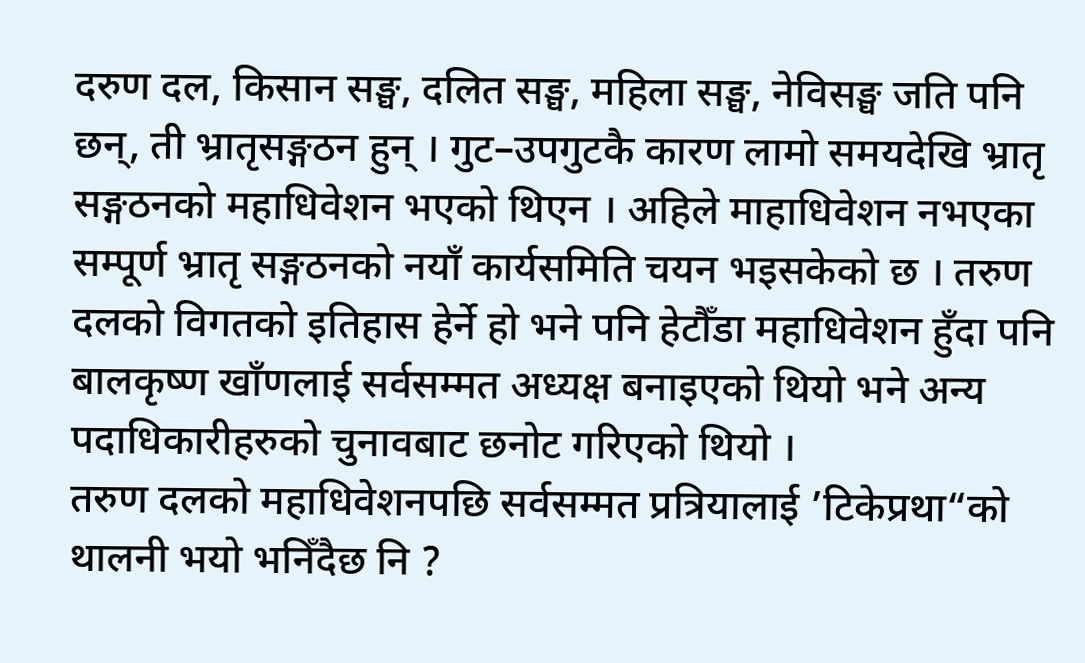दरुण दल, किसान सङ्घ, दलित सङ्घ, महिला सङ्घ, नेविसङ्घ जति पनि छन्, ती भ्रातृसङ्गठन हुन् । गुट–उपगुटकै कारण लामो समयदेखि भ्रातृ सङ्गठनको महाधिवेशन भएको थिएन । अहिले माहाधिवेशन नभएका सम्पूर्ण भ्रातृ सङ्गठनको नयाँ कार्यसमिति चयन भइसकेको छ । तरुण दलको विगतको इतिहास हेर्ने हो भने पनि हेटौँडा महाधिवेशन हुँदा पनि बालकृष्ण खाँणलाई सर्वसम्मत अध्यक्ष बनाइएको थियो भने अन्य पदाधिकारीहरुको चुनावबाट छनोट गरिएको थियो ।
तरुण दलको महाधिवेशनपछि सर्वसम्मत प्रत्रियालाई ’टिकेप्रथा“को थालनी भयो भनिँदैछ नि ?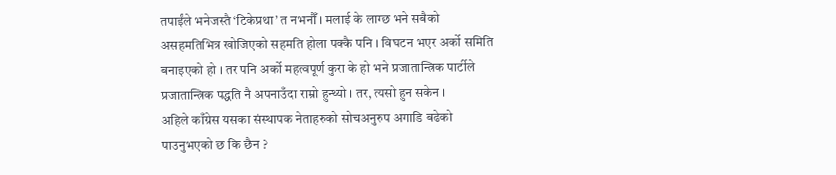तपाईंले भनेजस्तै ‘टिकेप्रथा’ त नभनौँ । मलाई के लाग्छ भने सबैको असहमतिभित्र खोजिएको सहमति होला पक्कै पनि । विघटन भएर अर्को समिति बनाइएको हो । तर पनि अर्को महत्वपूर्ण कुरा के हो भने प्रजातान्त्रिक पार्टीले प्रजातान्त्रिक पद्धति नै अपनाउँदा राम्रो हुन्थ्यो । तर, त्यसो हुन सकेन ।
अहिले काँग्रेस यसका संस्थापक नेताहरुको सोचअनुरुप अगाडि बढेको पाउनुभएको छ कि छैन ?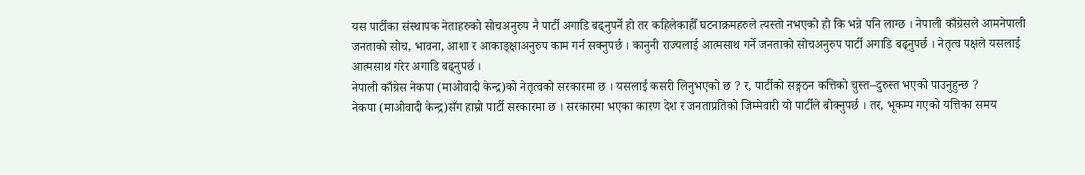यस पार्टीका संस्थापक नेताहरुको सोचअनुरुप नै पार्टी अगाडि बढ्नुपर्ने हो तर कहिलेकाहीँ घटनाक्रमहरुले त्यस्तो नभएको हो कि भन्ने पनि लाग्छ । नेपाली काँग्रेसले आमनेपाली जनताको सोच, भावना, आशा र आकाङ्क्षाअनुरुप काम गर्न सक्नुपर्छ । कानुनी राज्यलाई आत्मसाथ गर्ने जनताको सोचअनुरुप पार्टी अगाडि बढ्नुपर्छ । नेतृत्व पक्षले यसलाई आत्मसाथ गरेर अगाडि बढ्नुपर्छ ।
नेपाली काँग्रेस नेकपा (माओवादी केन्द्र)को नेतृत्वको सरकारमा छ । यसलाई कसरी लिनुभएको छ ? र, पार्टीको सङ्गठन कत्तिको चुस्त–दुरुस्त भएको पाउनुहुन्छ ?
नेकपा (माओवादी केन्द्र)सँग हाम्रो पार्टी सरकारमा छ । सरकारमा भएका कारण देश र जनताप्रतिको जिम्मेवारी यो पार्टीले बोक्नुपर्छ । तर, भूकम्प गएको यत्तिका समय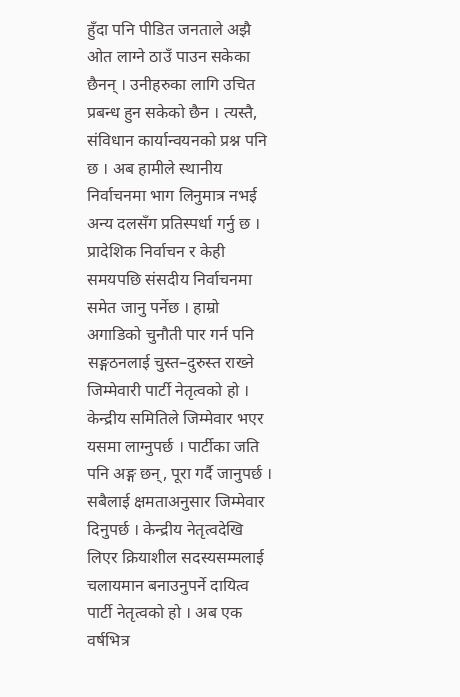हुँदा पनि पीडित जनताले अझै ओत लाग्ने ठाउँ पाउन सकेका छैनन् । उनीहरुका लागि उचित प्रबन्ध हुन सकेको छैन । त्यस्तै, संविधान कार्यान्वयनको प्रश्न पनि छ । अब हामीले स्थानीय निर्वाचनमा भाग लिनुमात्र नभई अन्य दलसँग प्रतिस्पर्धा गर्नु छ । प्रादेशिक निर्वाचन र केही समयपछि संसदीय निर्वाचनमा समेत जानु पर्नेछ । हाम्रो अगाडिको चुनौती पार गर्न पनि सङ्गठनलाई चुस्त–दुरुस्त राख्ने जिम्मेवारी पार्टी नेतृत्वको हो । केन्द्रीय समितिले जिम्मेवार भएर यसमा लाग्नुपर्छ । पार्टीका जति पनि अङ्ग छन्, पूरा गर्दै जानुपर्छ । सबैलाई क्षमताअनुसार जिम्मेवार दिनुपर्छ । केन्द्रीय नेतृत्वदेखि लिएर क्रियाशील सदस्यसम्मलाई चलायमान बनाउनुपर्ने दायित्व पार्टी नेतृत्वको हो । अब एक वर्षभित्र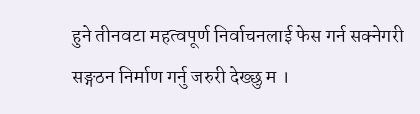हुने तीनवटा महत्वपूर्ण निर्वाचनलाई फेस गर्न सक्नेगरी सङ्गठन निर्माण गर्नु जरुरी देख्छु म ।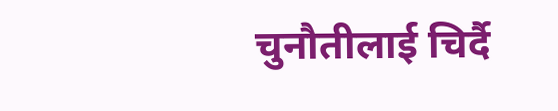चुनौतीलाई चिर्दै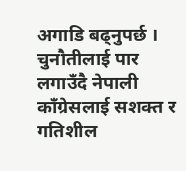अगाडि बढ्नुपर्छ । चुनौतीलाई पार लगाउँदै नेपाली काँग्रेसलाई सशक्त र गतिशील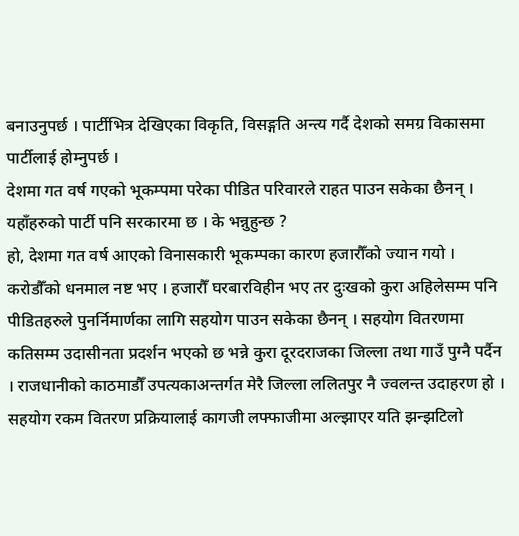बनाउनुपर्छ । पार्टीभित्र देखिएका विकृति, विसङ्गति अन्त्य गर्दै देशको समग्र विकासमा पार्टीलाई होम्नुपर्छ ।
देशमा गत वर्ष गएको भूकम्पमा परेका पीडित परिवारले राहत पाउन सकेका छैनन् । यहाँहरुको पार्टी पनि सरकारमा छ । के भन्नुहुन्छ ?
हो, देशमा गत वर्ष आएको विनासकारी भूकम्पका कारण हजारौँको ज्यान गयो । करोडौँको धनमाल नष्ट भए । हजारौँ घरबारविहीन भए तर दुःखको कुरा अहिलेसम्म पनि पीडितहरुले पुनर्निमार्णका लागि सहयोग पाउन सकेका छैनन् । सहयोग वितरणमा कतिसम्म उदासीनता प्रदर्शन भएको छ भन्ने कुरा दूरदराजका जिल्ला तथा गाउँ पुग्नै पर्दैन । राजधानीको काठमाडौँ उपत्यकाअन्तर्गत मेरै जिल्ला ललितपुर नै ज्वलन्त उदाहरण हो । सहयोग रकम वितरण प्रक्रियालाई कागजी लफ्फाजीमा अल्झाएर यति झन्झटिलो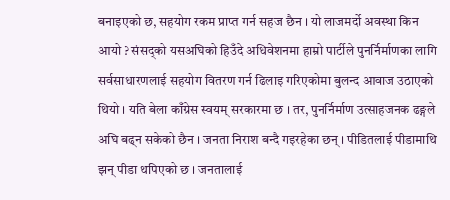बनाइएको छ, सहयोग रकम प्राप्त गर्न सहज छैन । यो लाजमर्दो अवस्था किन आयो ? संसद्को यसअघिको हिउँदे अधिवेशनमा हाम्रो पार्टीले पुनर्निर्माणका लागि सर्वसाधारणलाई सहयोग वितरण गर्न ढिलाइ गरिएकोमा बुलन्द आवाज उठाएको थियो । यति बेला काँग्रेस स्वयम् सरकारमा छ । तर, पुनर्निर्माण उत्साहजनक ढङ्गले अघि बढ्न सकेको छैन । जनता निराश बन्दै गइरहेका छन् । पीडितलाई पीडामाथि झन् पीडा थपिएको छ । जनतालाई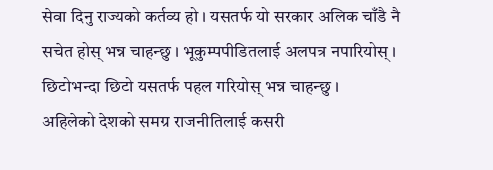सेवा दिनु राज्यको कर्तव्य हो । यसतर्फ यो सरकार अलिक चाँडै नै सचेत होस् भन्न चाहन्छु । भूकुम्पपीडितलाई अलपत्र नपारियोस् । छिटोभन्दा छिटो यसतर्फ पहल गरियोस् भन्न चाहन्छु ।
अहिलेको देशको समग्र राजनीतिलाई कसरी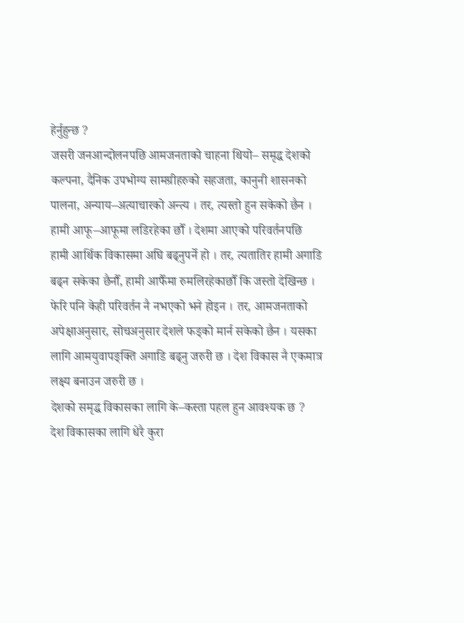हेर्नुहुन्छ ?
जसरी जनआन्दोलनपछि आमजनताको चाहना थियो– समृद्ध देशको कल्पना, दैनिक उपभोग्य सामग्रीहरुको सहजता, कानुनी शासनको पालना, अन्याय–अत्याचारको अन्त्य । तर, त्यस्तो हुन सकेको छैन । हामी आफू–आफूमा लडिरहेका छौँ । देशमा आएको परिवर्तनपछि हामी आर्थिक विकासमा अघि बढ्नुपर्ने हो । तर, त्यतातिर हामी अगाडि बढ्न सकेका छैनौँ, हामी आफैँमा रुमलिरहेकाछौँ कि जस्तो देखिन्छ । फेरि पनि केही परिवर्तन नै नभएको भने होइन । तर, आमजनताको अपेक्षाअनुसार, सोचअनुसार देशले फड्को मार्न सकेको छैन । यसका लागि आमयुवापङ्क्ति अगाडि बढ्नु जरुरी छ । देश विकास नै एकमात्र लक्ष्य बनाउन जरुरी छ ।
देशको समृद्ध विकासका लागि के–कस्ता पहल हुन आवश्यक छ ?
देश विकासका लागि धेरै कुरा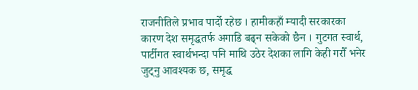राजनीतिले प्रभाव पार्दो रहेछ । हामीकहाँ म्यादी सरकारका कारण देश समृद्धतर्फ अगाडि बढ्न सकेको छैन । गुटगत स्वार्थ, पार्टीगत स्वार्थभन्दा पनि माथि उठेर देशका लागि केही गरौँ भनेर जुट्नु आवश्यक छ, समृद्ध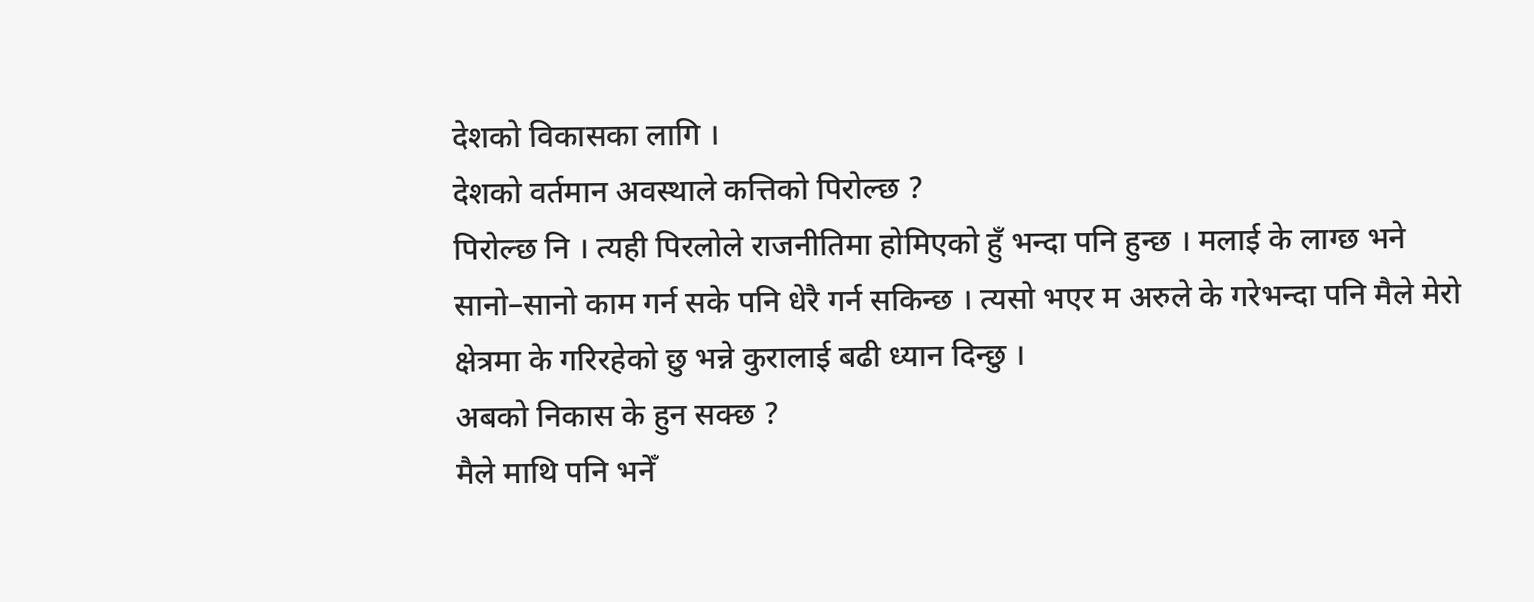देशको विकासका लागि ।
देशको वर्तमान अवस्थाले कत्तिको पिरोल्छ ?
पिरोल्छ नि । त्यही पिरलोले राजनीतिमा होमिएको हुँ भन्दा पनि हुन्छ । मलाई के लाग्छ भने सानो–सानो काम गर्न सके पनि धेरै गर्न सकिन्छ । त्यसो भएर म अरुले के गरेभन्दा पनि मैले मेरो क्षेत्रमा के गरिरहेको छु भन्ने कुरालाई बढी ध्यान दिन्छु ।
अबको निकास के हुन सक्छ ?
मैले माथि पनि भनेँ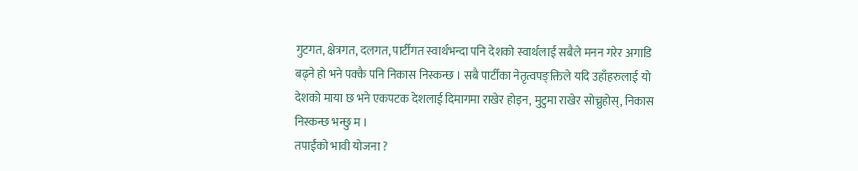गुटगत, क्षेत्रगत, दलगत, पार्टीगत स्वार्थभन्दा पनि देशको स्वार्थलाई सबैले मनन गरेर अगाडि बढ्ने हो भने पक्कै पनि निकास निस्कन्छ । सबै पार्टीका नेतृत्वपङ्क्तिले यदि उहाँहरुलाई यो देशको माया छ भने एकपटक देशलाई दिमागमा राखेर होइन, मुटुमा राखेर सोच्नुहोस्, निकास निस्कन्छ भन्छु म ।
तपाईंको भावी योजना ?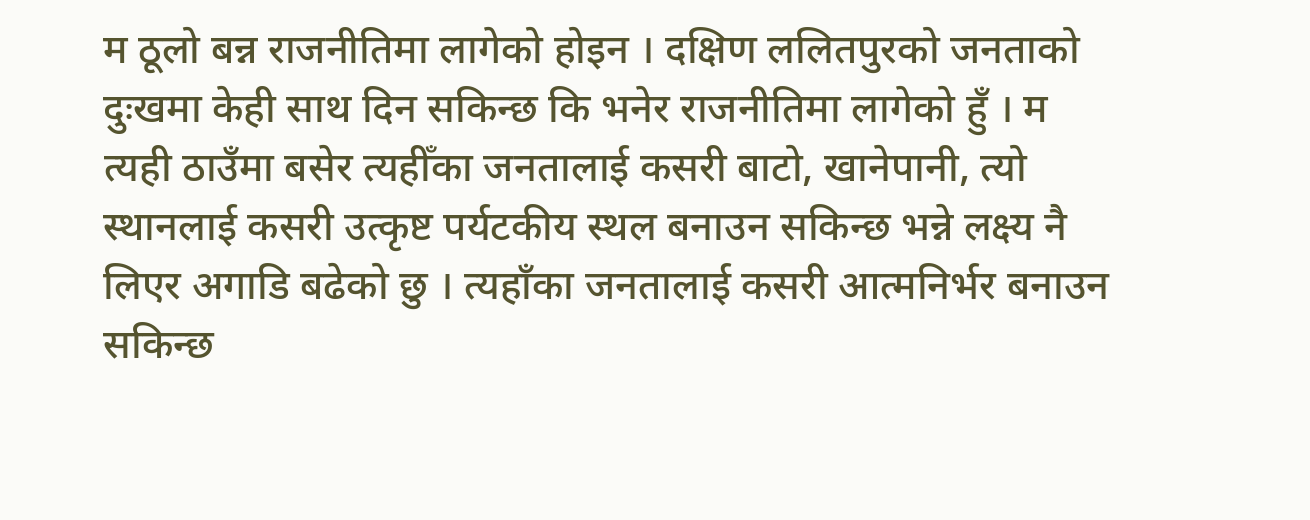म ठूलो बन्न राजनीतिमा लागेको होइन । दक्षिण ललितपुरको जनताको दुःखमा केही साथ दिन सकिन्छ कि भनेर राजनीतिमा लागेको हुँ । म त्यही ठाउँमा बसेर त्यहीँका जनतालाई कसरी बाटो, खानेपानी, त्यो स्थानलाई कसरी उत्कृष्ट पर्यटकीय स्थल बनाउन सकिन्छ भन्ने लक्ष्य नै लिएर अगाडि बढेको छु । त्यहाँका जनतालाई कसरी आत्मनिर्भर बनाउन सकिन्छ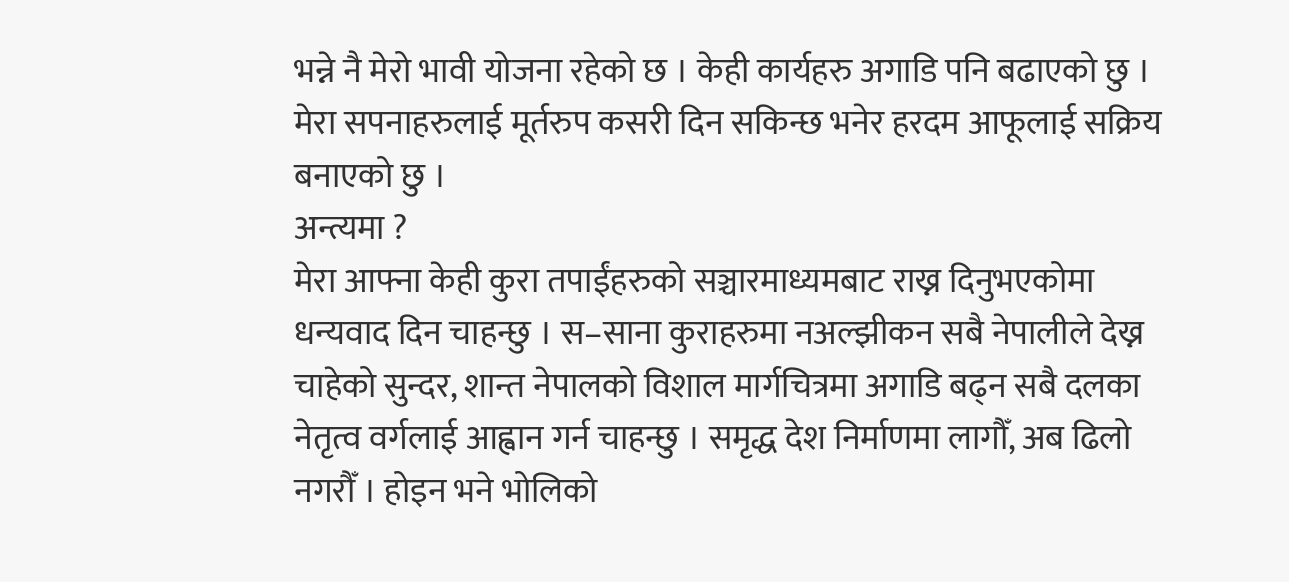भन्ने नै मेरो भावी योजना रहेको छ । केही कार्यहरु अगाडि पनि बढाएको छु । मेरा सपनाहरुलाई मूर्तरुप कसरी दिन सकिन्छ भनेर हरदम आफूलाई सक्रिय बनाएको छु ।
अन्त्यमा ?
मेरा आफ्ना केही कुरा तपाईंहरुको सञ्चारमाध्यमबाट राख्न दिनुभएकोमा धन्यवाद दिन चाहन्छु । स–साना कुराहरुमा नअल्झीकन सबै नेपालीले देख्न चाहेको सुन्दर, शान्त नेपालको विशाल मार्गचित्रमा अगाडि बढ्न सबै दलका नेतृत्व वर्गलाई आह्वान गर्न चाहन्छु । समृद्ध देश निर्माणमा लागौँ, अब ढिलो नगरौँ । होइन भने भोलिको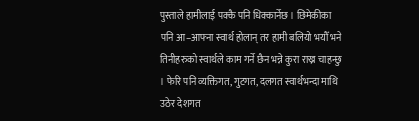पुस्ताले हामीलाई पक्कै पनि धिक्कार्नेछ । छिमेकीका पनि आ–आफ्ना स्वार्थ होलान् तर हामी बलियो भयौँ भने तिनीहरुको स्वार्थले काम गर्ने छैन भन्ने कुरा राख्न चाहन्छु । फेरि पनि व्यक्तिगत, गुटगत, दलगत स्वार्थभन्दा माथि उठेर देशगत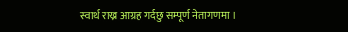स्वार्थ राख्न आग्रह गर्दछु सम्पूर्ण नेतागणमा ।